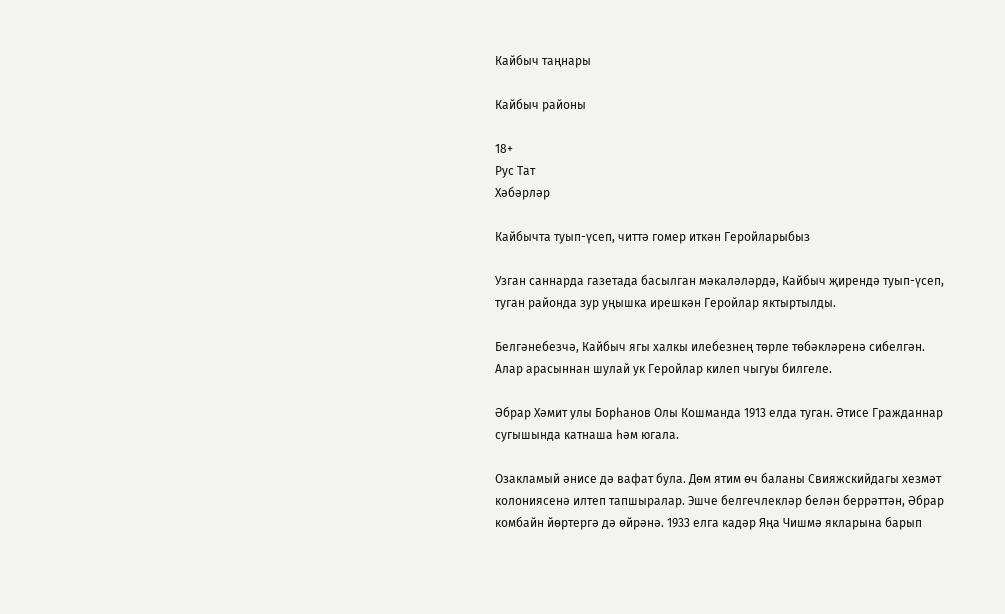Кайбыч таңнары

Кайбыч районы

18+
Рус Тат
Хәбәрләр

Кайбычта туып-үсеп, читтә гомер иткән Геройларыбыз

Узган саннарда газетада басылган мәкаләләрдә, Кайбыч җирендә туып-үсеп, туган районда зур уңышка ирешкән Геройлар яктыртылды.

Белгәнебезчә, Кайбыч ягы халкы илебезнең төрле төбәкләренә сибелгән. Алар арасыннан шулай ук Геройлар килеп чыгуы билгеле.

Әбрар Хәмит улы Борһанов Олы Кошманда 1913 елда туган. Әтисе Гражданнар сугышында катнаша һәм югала.

Озакламый әнисе дә вафат була. Дөм ятим өч баланы Свияжскийдагы хезмәт колониясенә илтеп тапшыралар. Эшче белгечлекләр белән беррәттән, Әбрар комбайн йөртергә дә өйрәнә. 1933 елга кадәр Яңа Чишмә якларына барып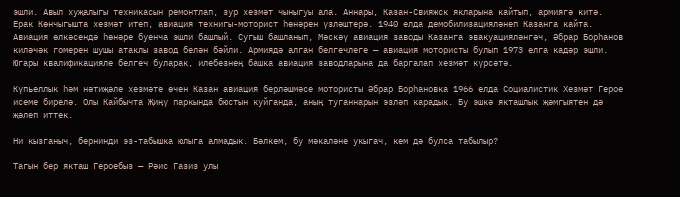эшли. Авыл хуҗалыгы техникасын ремонтлап, зур хезмәт чыныгуы ала. Аннары, Казан-Свияжск якларына кайтып, армиягә китә. Ерак Көнчыгышта хезмәт итеп, авиация технигы-моторист һөнәрен үзләштерә. 1940 елда демобилизацияләнеп Казанга кайта. Авиация өлкәсендә һөнәре буенча эшли башлый. Сугыш башланып, Мәскәү авиация заводы Казанга эвакуацияләнгәч, Әбрар Борһанов киләчәк гомерен шушы атаклы завод белән бәйли. Армиядә алган белгечлеге — авиация мотористы булып 1973 елга кадәр эшли. Югары квалификацияле белгеч буларак, илебезнең башка авиация заводларына да баргалап хезмәт күрсәтә.

Күпьеллык һәм нәтиҗәле хезмәте өчен Казан авиация берләшмәсе мотористы Әбрар Борһановка 1966 елда Социалистик Хезмәт Герое исеме бирелә. Олы Кайбычта Җиңү паркында бюстын куйганда, аның туганнарын эзләп карадык. Бу эшкә якташлык җәмгыятен дә җәлеп иттек.

Ни кызганыч, бернинди эз-табышка юлыга алмадык. Бәлкем, бу мәкаләне укыгач, кем дә булса табылыр?

Тагын бер якташ Героебыз — Рәис Газиз улы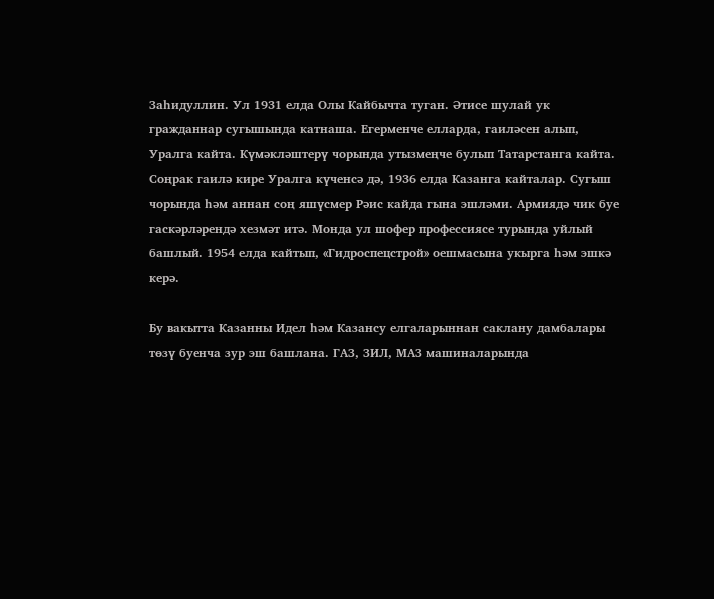Заһидуллин. Ул 1931 елда Олы Кайбычта туган. Әтисе шулай ук гражданнар сугышында катнаша. Егерменче елларда, гаиләсен алып, Уралга кайта. Күмәкләштерү чорында утызмеңче булып Татарстанга кайта. Соңрак гаилә кире Уралга күченсә дә, 1936 елда Казанга кайталар. Сугыш чорында һәм аннан соң яшүсмер Рәис кайда гына эшләми. Армиядә чик буе гаскәрләрендә хезмәт итә. Монда ул шофер профессиясе турында уйлый башлый. 1954 елда кайтып, «Гидроспецстрой» оешмасына укырга һәм эшкә керә.

Бу вакытта Казанны Идел һәм Казансу елгаларыннан саклану дамбалары төзү буенча зур эш башлана. ГАЗ, ЗИЛ, МАЗ машиналарында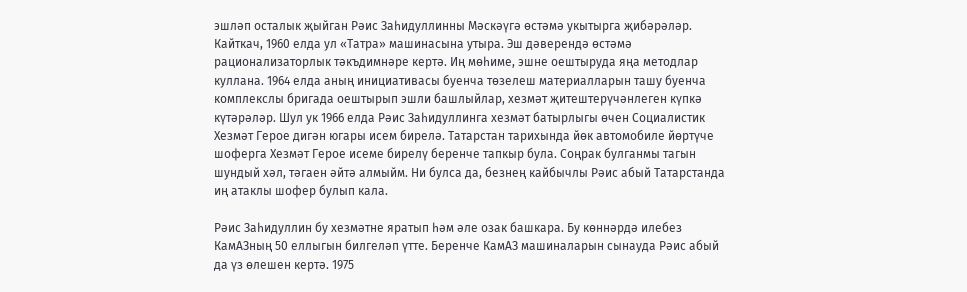эшләп осталык җыйган Рәис Заһидуллинны Мәскәүгә өстәмә укытырга җибәрәләр. Кайткач, 1960 елда ул «Татра» машинасына утыра. Эш дәверендә өстәмә рационализаторлык тәкъдимнәре кертә. Иң мөһиме, эшне оештыруда яңа методлар куллана. 1964 елда аның инициативасы буенча төзелеш материалларын ташу буенча комплекслы бригада оештырып эшли башлыйлар, хезмәт җитештерүчәнлеген күпкә күтәрәләр. Шул ук 1966 елда Рәис Заһидуллинга хезмәт батырлыгы өчен Социалистик Хезмәт Герое дигән югары исем бирелә. Татарстан тарихында йөк автомобиле йөртүче шоферга Хезмәт Герое исеме бирелү беренче тапкыр була. Соңрак булганмы тагын шундый хәл, тәгаен әйтә алмыйм. Ни булса да, безнең кайбычлы Рәис абый Татарстанда иң атаклы шофер булып кала.

Рәис Заһидуллин бу хезмәтне яратып һәм әле озак башкара. Бу көннәрдә илебез КамАЗның 50 еллыгын билгеләп үтте. Беренче КамАЗ машиналарын сынауда Рәис абый да үз өлешен кертә. 1975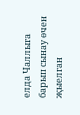елда Чаллыга барып сынау өчен җыелган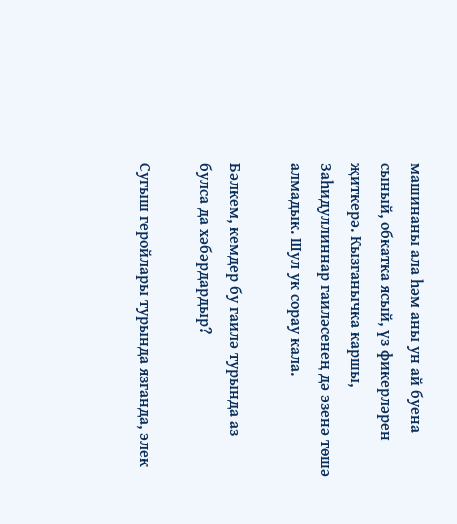машинаны ала һәм аны ун ай буена сыный, обкатка ясый, үз фикерләрен җиткерә. Кызганычка каршы, Заһидуллиннар гаиләсенең дә эзенә төшә алмадык. Шул ук сорау кала.

Бәлкем, кемдер бу гаилә турында аз булса да хәбәрдардыр?

Сугыш геройлары турында язганда, элек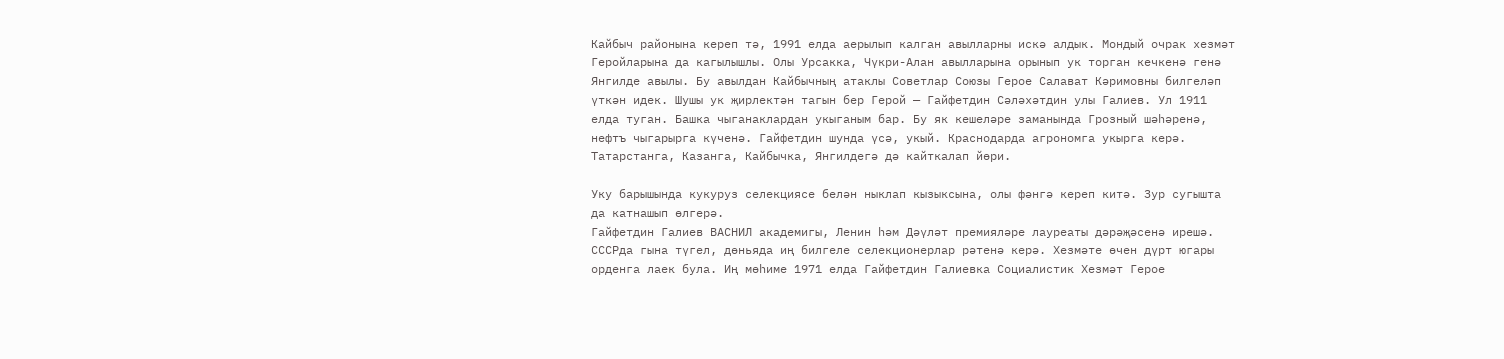Кайбыч районына кереп тә, 1991 елда аерылып калган авылларны искә алдык. Мондый очрак хезмәт Геройларына да кагылышлы. Олы Урсакка, Чүкри-Алан авылларына орынып ук торган кечкенә генә Янгилде авылы. Бу авылдан Кайбычның атаклы Советлар Союзы Герое Салават Кәримовны билгеләп үткән идек. Шушы ук җирлектән тагын бер Герой — Гайфетдин Сәләхәтдин улы Галиев. Ул 1911 елда туган. Башка чыганаклардан укыганым бар. Бу як кешеләре заманында Грозный шәһәренә, нефтъ чыгарырга күченә. Гайфетдин шунда үсә, укый. Краснодарда агрономга укырга керә. Татарстанга, Казанга, Кайбычка, Янгилдегә дә кайткалап йөри.

Уку барышында кукуруз селекциясе белән ныклап кызыксына, олы фәнгә кереп китә. Зур сугышта да катнашып өлгерә.
Гайфетдин Галиев ВАСНИЛ академигы, Ленин һәм Дәүләт премияләре лауреаты дәрәҗәсенә ирешә. СССРда гына түгел, дөньяда иң билгеле селекционерлар рәтенә керә. Хезмәте өчен дүрт югары орденга лаек була. Иң мөһиме 1971 елда Гайфетдин Галиевка Социалистик Хезмәт Герое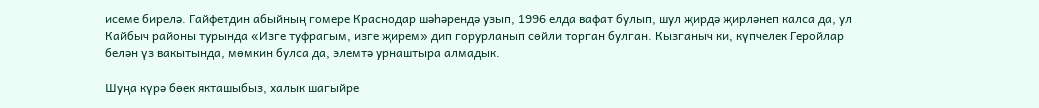исеме бирелә. Гайфетдин абыйның гомере Краснодар шәһәрендә узып, 1996 елда вафат булып, шул җирдә җирләнеп калса да, ул Кайбыч районы турында «Изге туфрагым, изге җирем» дип горурланып сөйли торган булган. Кызганыч ки, күпчелек Геройлар белән үз вакытында, мөмкин булса да, элемтә урнаштыра алмадык.

Шуңа күрә бөек якташыбыз, халык шагыйре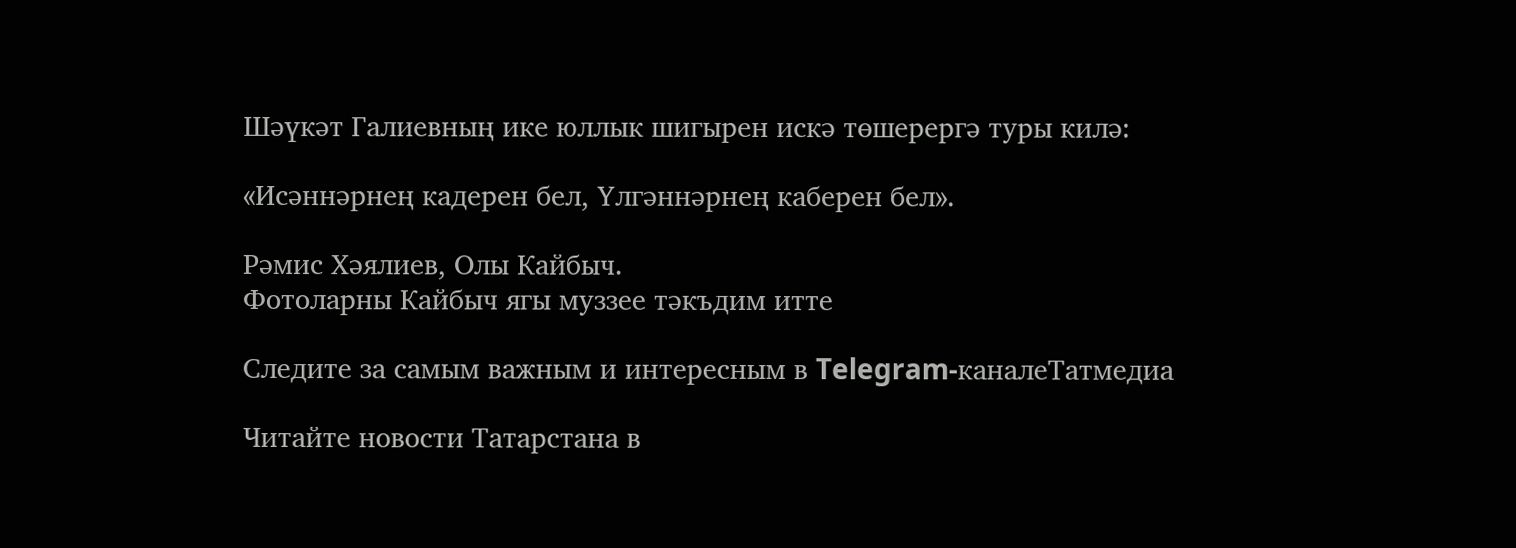Шәүкәт Галиевның ике юллык шигырен искә төшерергә туры килә:

«Исәннәрнең кадерен бел, Үлгәннәрнең каберен бел».

Рәмис Хәялиев, Олы Кайбыч.
Фотоларны Кайбыч ягы муззее тәкъдим итте

Следите за самым важным и интересным в Telegram-каналеТатмедиа

Читайте новости Татарстана в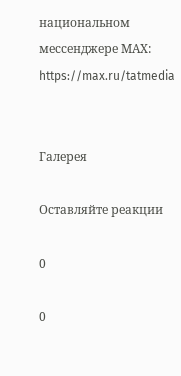национальном мессенджере MАХ: https://max.ru/tatmedia


Галерея

Оставляйте реакции

0

0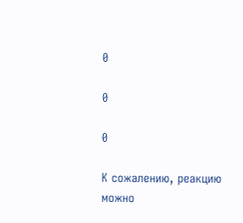0

0

0

К сожалению, реакцию можно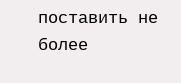поставить не более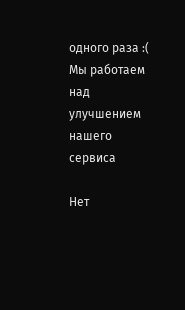одного раза :(
Мы работаем над улучшением нашего сервиса

Нет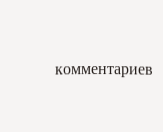комментариев